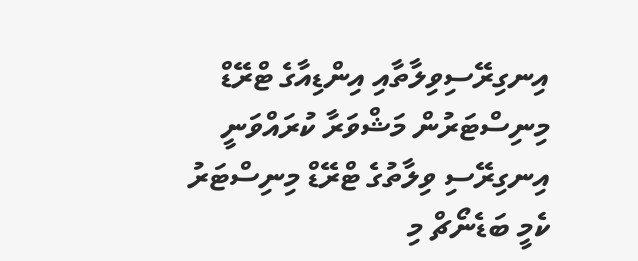އިނގިރޭސިވިލާތާއި އިންޑިއާގެ ޓްރޭޑް މިނިސްޓަރުން މަޝްވަރާ ކުރައްވަނީ
އިނގިރޭސި ވިލާތުގެ ޓްރޭޑް މިނިސްޓަރު ކެމީ ބަޑެނޯޗް މި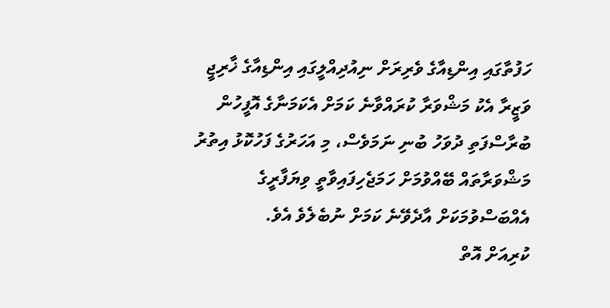ހަފުތާގައި އިންޑިއާގެ ވެރިރަށް ނިއުދިއްލީގައި އިންޑިއާގެ ޚާރިޖީ ވަޒީރާ އެކު މަޝްވަރާ ކުރައްވާނެ ކަމަށް އެކަމަނާގެ އޮފީހުން ބުރާސްފަތި ދުވަހު ބުނި ނަމަވެސް، މި އަހަރުގެ ފަހުކޮޅު އިތުރު މަޝްވަރާތައް ބޭއްވުމަށް ހަމަޖެހިފައިވާތީ ވިޔަފާރީގެ އެއްބަސްވުމަކަށް އާދެވޭނެ ކަމަށް ނުބެލެވެ އެވެ.
ކުރިއަށް އޮތް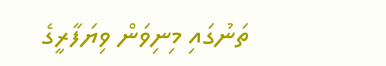ތަނުގައި މިނިވަން ވިޔަފާރީގެ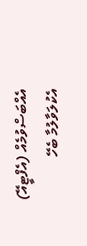އެއްބަސްވުމެއް (އެފްޓީއޭ) އެކުލަވާލުމާ ބެހޭ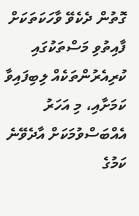ގޮތުން ދެކެވޭ ވާހަކަތަކަށް ފާއިތުވި މަސްތަކުގައި ކުރިއެރުންތަކެއް ލިބިފައިވާ ކަމަށާއި، މި އަހަރު އެއްބަސްވުމަކަށް އާދެވޭނެ ކަމުގެ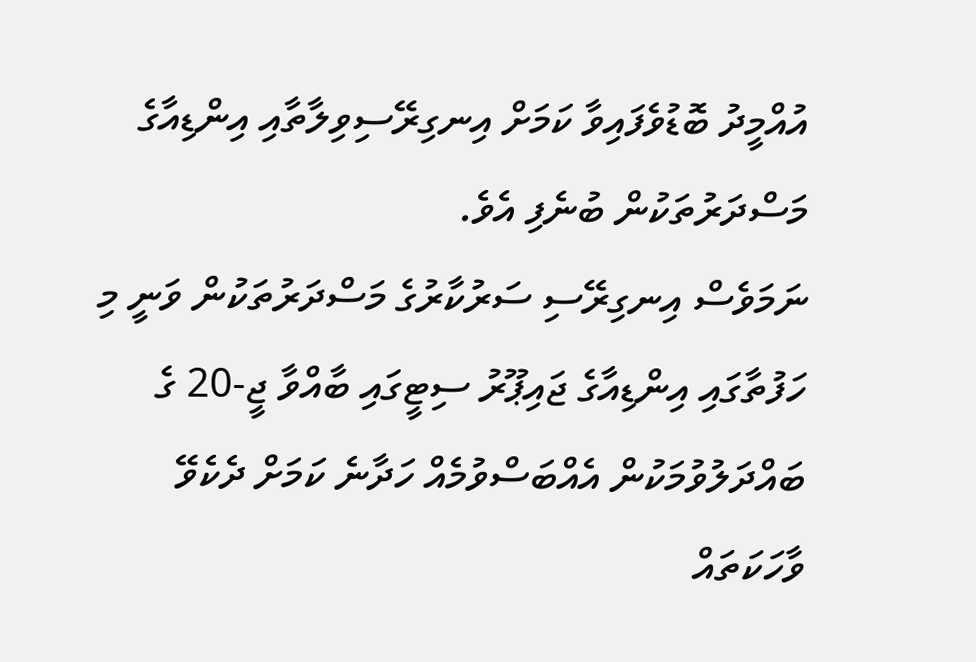އުއްމީދު ބޮޑުވެފައިވާ ކަމަށް އިނގިރޭސިވިލާތާއި އިންޑިއާގެ މަސްދަރުތަކުން ބުނެފި އެވެ.
ނަމަވެސް އިނގިރޭސި ސަރުކާރުގެ މަސްދަރުތަކުން ވަނީ މި ހަފުތާގައި އިންޑިއާގެ ޖައިޕޫރު ސިޓީގައި ބާއްވާ ޖީ-20 ގެ ބައްދަލުވުމަކުން އެއްބަސްވުމެއް ހަދާނެ ކަމަށް ދެކެވޭ ވާހަކަތައް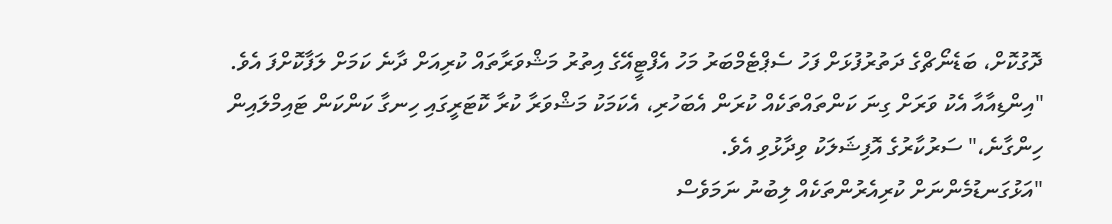ދޮގުކޮށް، ބަޑެނޯޗްގެ ދަތުރުފުޅަށް ފަހު ސެޕްޓެމްބަރު މަހު އެފްޓީއޭގެ އިތުރު މަޝްވަރާތައް ކުރިއަށް ދާނެ ކަމަށް ލަފާކޮށްފަ އެވެ.
"އިންޑިއާއާ އެކު ވަރަށް ގިނަ ކަންތައްތަކެއް ކުރަން އެބަހުރި، އެކަމަކު މަޝްވަރާ ކުރާ ކޮޓަރީގައި ހިނގާ ކަންކަން ޓައިމްލައިން ހިންގާނެ،" ސަރުކާރުގެ އޮފިޝަލަކު ވިދާޅުވި އެވެ.
"އަޅުގަނޑުމެންނަށް ކުރިއެރުންތަކެއް ލިބުނު ނަމަވެސް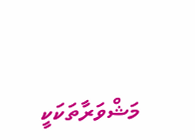މަޝްވަރާތަކަކީ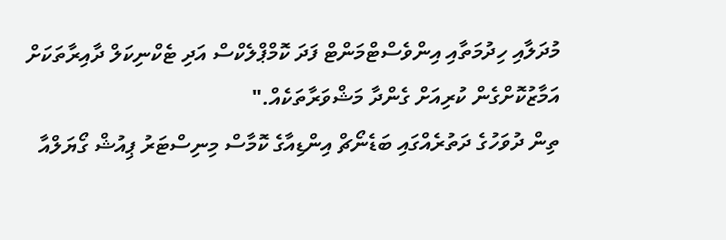މުދަލާއި ހިދުމަތާއި އިންވެސްޓްމަންޓް ފަދަ ކޮމްޕްލެކްސް އަދި ޓެކްނިކަލް ދާއިރާތަކަށް އަމާޒުކޮށްގެން ކުރިއަށް ގެންދާ މަޝްވަރާތަކެއް."
ތިން ދުވަހުގެ ދަތުރެއްގައި ބަޑެނޯޗް އިންޑިއާގެ ކޮމާސް މިނިސްޓަރު ޕިއުޝް ގޯޔަލްއާ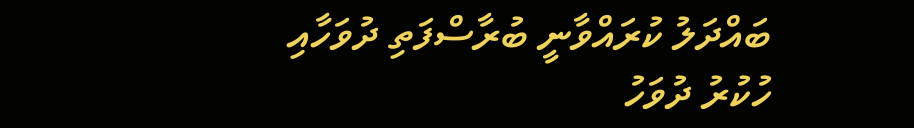ބައްދަލު ކުރައްވާނީ ބުރާސްފަތި ދުވަހާއި ހުކުރު ދުވަހު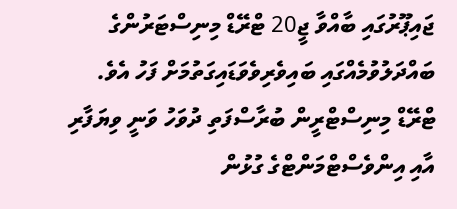ޖައިޕޫރުގައި ބާއްވާ ޖީ20 ޓްރޭޑް މިނިސްޓަރުންގެ ބައްދަލުވުމެއްގައި ބައިވެރިވެވަޑައިގަތުމަށް ފަހު އެވެ.
ޓްރޭޑް މިނިސްޓްރީން ބުރާސްފަތި ދުވަހު ވަނީ ވިޔަފާރި އާއި އިންވެސްޓްމަންޓްގެ ގުޅުން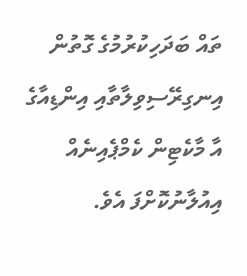ތައް ބަދަހިކުރުމުގެ ގޮތުން އިނގިރޭސިވިލާތާއި އިންޑިއާގެ އާ މާކެޓިން ކެމްޕެއިނެއް އިއުލާނުކޮށްފަ އެވެ.